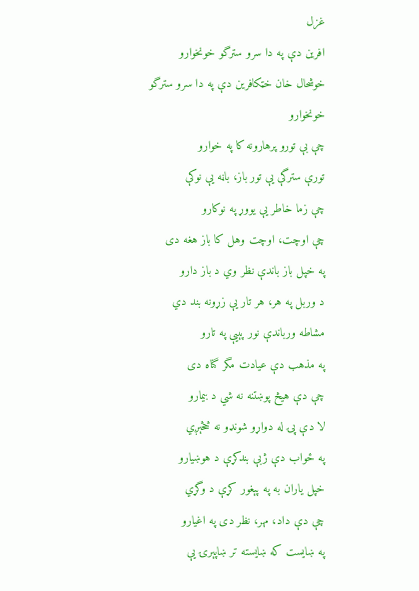غزل
افرين دې په دا سرو سترگو خونخوارو
خوشحال خان خټکافرين دې په دا سرو سترگو خونخوارو
چې بې تورو پرهارونه کا په خوارو
تورې سترگې يې تور باز، باڼه يې نوکې
چې زما خاطر يې يووړ په نوکارو
چې اوچت، اوچت وهل کا باز هغه دی
په خپل باز باندې نظر وي د باز دارو
د وربل په هر، هر تار يې زړونه بند دي
مشاطه ورباندې نور پېيې په تارو
په مذهب دې عيادت مگر گناه دی
چې دې هيڅ پوښتنه نه شي د بيمارو
لا دې پۍ له دواړو شونډو نه څڅېږي
په ځواب دې ژبې بندکړې د هوښيارو
خپل ياران به په پېغور کړې د وگړي
چې دې داد، مهر، نظر دی په اغيارو
په ښايست که ښايسته تر ښاپېرۍ يې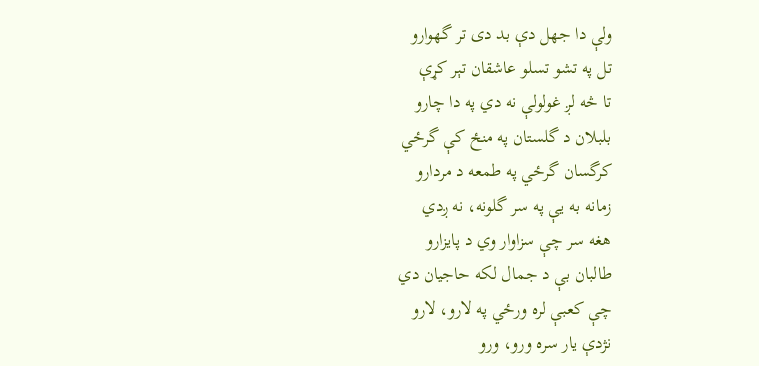ولې دا جهل دې بد دی تر گهوارو
تل په تشو تسلو عاشقان تېر کړې
تا څه لږ غولولې نه دي په دا چارو
بلبلان د گلستان په منځ کې گرځي
کرگسان گرځي په طمعه د مردارو
زمانه به يې په سر گلونه، نه ږدي
هغه سر چې سزاوار وي د پايزارو
طالبان بې د جمال لکه حاجيان دي
چې کعبې لره ورځي په لارو، لارو
نژدې يار سره ورو، ورو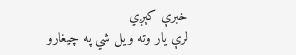خبرې کېږي
لرې يار وته ويل شي په چيغارو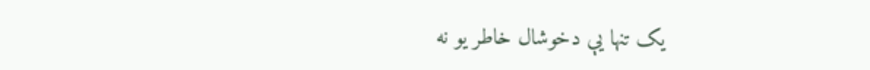يک تنها يې دخوشال خاطر يو نه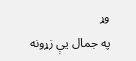وړ
په جمال يې زړونه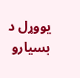يووړل د بسيارو